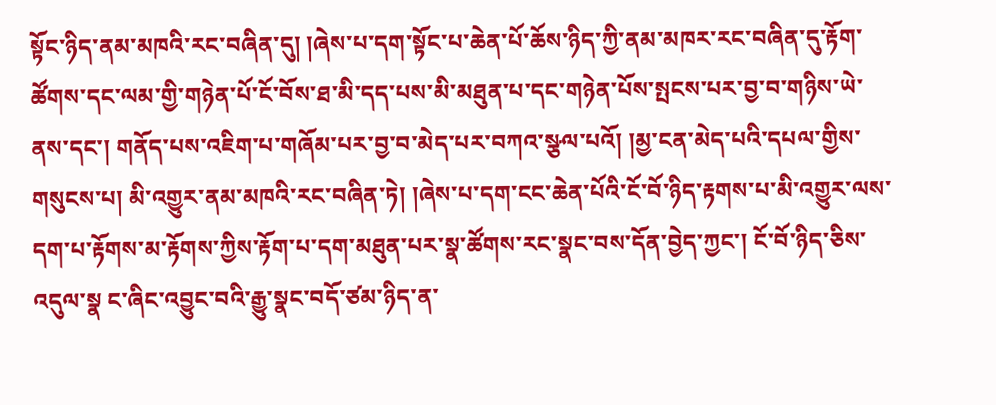སྟོང་ཉིད་ནམ་མཁའི་རང་བཞིན་དུ། །ཞེས་པ་དག་སྟོང་པ་ཆེན་པོ་ཆོས་ཉིད་ཀྱི་ནམ་མཁར་རང་བཞིན་དུ་རྟོག་ཚོགས་དང་ལམ་གྱི་གཉེན་པོ་ངོ་བོས་ཐ་མི་དད་པས་མི་མཐུན་པ་དང་གཉེན་པོས་སྤངས་པར་བྱ་བ་གཉིས་ཡེ་ནས་དང་། གནོད་པས་འཇིག་པ་གཞོམ་པར་བྱ་བ་མེད་པར་བཀའ་སྩལ་པའོ། །མྱ་ངན་མེད་པའི་དཔལ་གྱིས་གསུངས་པ། མི་འགྱུར་ནམ་མཁའི་རང་བཞིན་ཏེ། །ཞེས་པ་དག་ངང་ཆེན་པོའི་ངོ་བོ་ཉིད་རྟགས་པ་མི་འགྱུར་ལས་དག་པ་རྟོགས་མ་རྟོགས་ཀྱིས་རྟོག་པ་དག་མཐུན་པར་སྣ་ཚོགས་རང་སྣང་བས་དོན་བྱེད་ཀྱང་། ངོ་བོ་ཉིད་ཅིས་འདུལ་སྣ ང་ཞིང་འབྱུང་བའི་རྒྱུ་སྣང་བདོ་ཙམ་ཉིད་ན་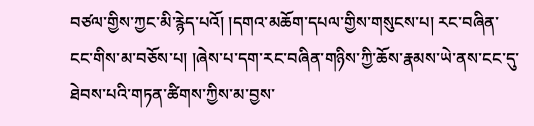བཙལ་གྱིས་ཀྱང་མི་རྙེད་པའོ། །དགའ་མཆོག་དཔལ་གྱིས་གསུངས་པ། རང་བཞིན་ངང་གིས་མ་བཅོས་པ། །ཞེས་པ་དག་རང་བཞིན་གཉིས་ཀྱི་ཆོས་རྣམས་ཡེ་ནས་ངང་དུ་ཐེབས་པའི་གཏན་ཚིགས་ཀྱིས་མ་བྱས་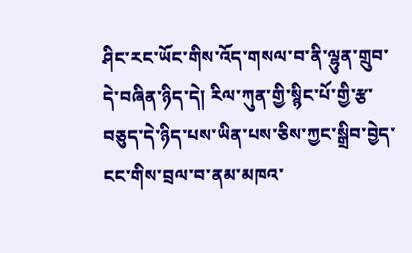ཤིང་རང་ཡོང་གིས་འོད་གསལ་བ་ནི་ལྷུན་གྲུབ་དེ་བཞིན་ཉིད་དེ། རིལ་ཀུན་གྱི་སྙིང་པོ་གྱི་རྩ་བཅུད་དེ་ཉིད་པས་ཡིན་པས་ཅིས་ཀྱང་སྒྲིབ་བྱེད་ངང་གིས་བྲལ་བ་ནམ་མཁའ་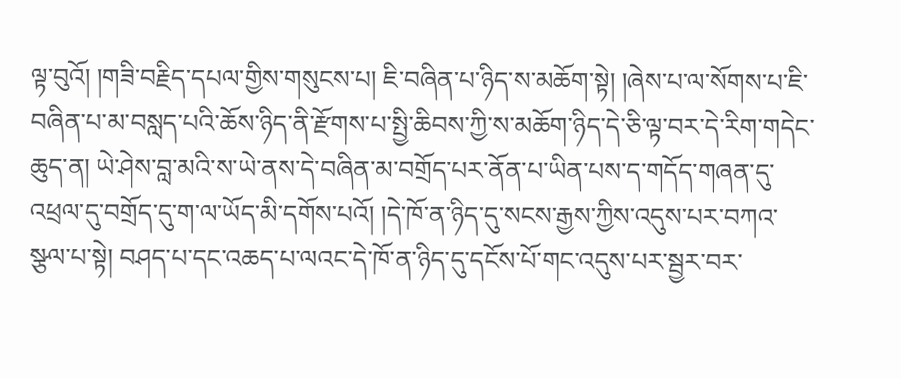ལྟ་བུའོ། །གཟི་བརྗིད་དཔལ་གྱིས་གསུངས་པ། ཇི་བཞིན་པ་ཉིད་ས་མཆོག་སྟེ། །ཞེས་པ་ལ་སོགས་པ་ཇི་བཞིན་པ་མ་བསླད་པའི་ཆོས་ཉིད་ནི་རྫོགས་པ་སྤྱི་ཆིབས་ཀྱི་ས་མཆོག་ཉིད་དེ་ཅི་ལྟ་བར་དེ་རིག་གདེང་ཆུད་ན། ཡེ་ཤེས་བླ་མའི་ས་ཡེ་ནས་དེ་བཞིན་མ་བགྲོད་པར་ནོན་པ་ཡིན་པས་ད་གདོད་གཞན་དུ་འཕྲལ་དུ་བགྲོད་དུ་ག་ལ་ཡོད་མི་དགོས་པའོ། །དེ་ཁོ་ན་ཉིད་དུ་སངས་རྒྱས་ཀྱིས་འདུས་པར་བཀའ་སྩལ་པ་སྟེ། བཤད་པ་དང་འཆད་པ་ལའང་དེ་ཁོ་ན་ཉིད་དུ་དངོས་པོ་གང་འདུས་པར་སྦྱར་བར་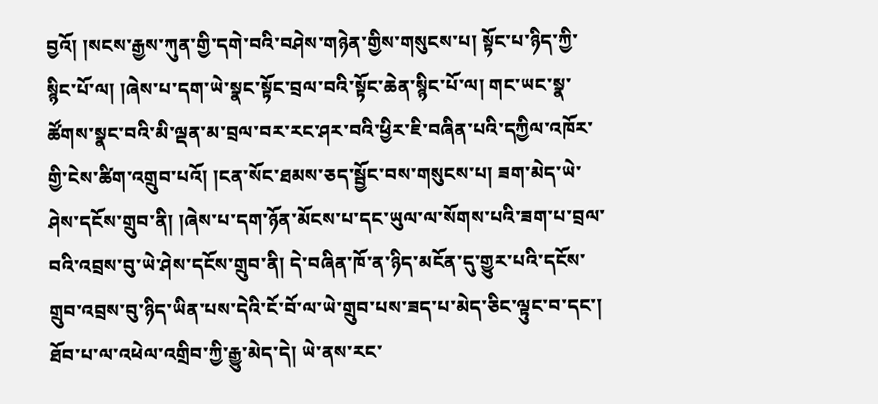བྱའོ། །སངས་རྒྱས་ཀུན་གྱི་དགེ་བའི་བཤེས་གཉེན་གྱིས་གསུངས་པ། སྟོང་པ་ཉིད་ཀྱི་སྙིང་པོ་ལ། །ཞེས་པ་དག་ཡེ་སྣང་སྟོང་བྲལ་བའི་སྟོང་ཆེན་སྙིང་པོ་ལ། གང་ཡང་སྣ་ཚོགས་སྣང་བའི་མི་ལྡན་མ་བྲལ་བར་རང་ཤར་བའི་ཕྱིར་ཇི་བཞིན་པའི་དཀྱིལ་འཁོར་གྱི་ངེས་ཚིག་འགྲུབ་པའོ། །ངན་སོང་ཐམས་ཅད་སྦྱོང་བས་གསུངས་པ། ཟག་མེད་ཡེ་ཤེས་དངོས་གྲུབ་ནི། །ཞེས་པ་དག་ཉོན་མོངས་པ་དང་ཡུལ་ལ་སོགས་པའི་ཟག་པ་བྲལ་བའི་འབྲས་བུ་ཡེ་ཤེས་དངོས་གྲུབ་ནི། དེ་བཞིན་ཁོ་ན་ཉིད་མངོན་དུ་གྱུར་པའི་དངོས་གྲུབ་འབྲས་བུ་ཉིད་ཡིན་པས་དེའི་ངོ་བོ་ལ་ཡེ་གྲུབ་པས་ཟད་པ་མེད་ཅིང་ལྟུང་བ་དང་། ཐོབ་པ་ལ་འཕེལ་འགྲིབ་ཀྱི་རྒྱུ་མེད་དེ། ཡེ་ནས་རང་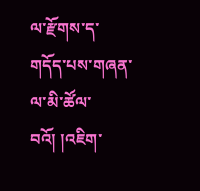ལ་རྫོགས་ད་གདོད་པས་གཞན་ལ་མི་ཚོལ་བའོ། །འཇིག་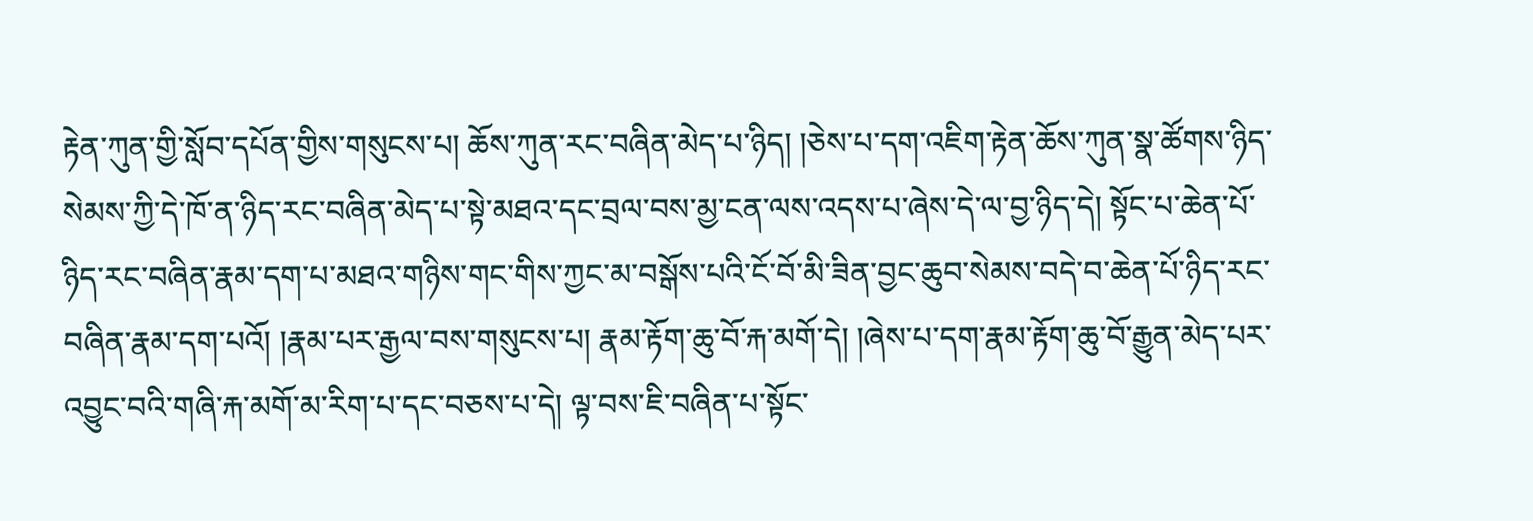རྟེན་ཀུན་གྱི་སློབ་དཔོན་གྱིས་གསུངས་པ། ཆོས་ཀུན་རང་བཞིན་མེད་པ་ཉིད། །ཅེས་པ་དག་འཇིག་རྟེན་ཆོས་ཀུན་སྣ་ཚོགས་ཉིད་སེམས་ཀྱི་དེ་ཁོ་ན་ཉིད་རང་བཞིན་མེད་པ་སྟེ་མཐའ་དང་བྲལ་བས་མྱ་ངན་ལས་འདས་པ་ཞེས་དེ་ལ་བྱ་ཉིད་དེ། སྟོང་པ་ཆེན་པོ་ཉིད་རང་བཞིན་རྣམ་དག་པ་མཐའ་གཉིས་གང་གིས་ཀྱང་མ་བསྒོས་པའི་ངོ་བོ་མི་ཟིན་བྱང་ཆུབ་སེམས་བདེ་བ་ཆེན་པོ་ཉིད་རང་བཞིན་རྣམ་དག་པའོ། །རྣམ་པར་རྒྱལ་བས་གསུངས་པ། རྣམ་རྟོག་ཆུ་བོ་རྐ་མགོ་དེ། །ཞེས་པ་དག་རྣམ་རྟོག་ཆུ་བོ་རྒྱུན་མེད་པར་འབྱུང་བའི་གཞི་རྐ་མགོ་མ་རིག་པ་དང་བཅས་པ་དེ། ལྟ་བས་ཇི་བཞིན་པ་སྟོང་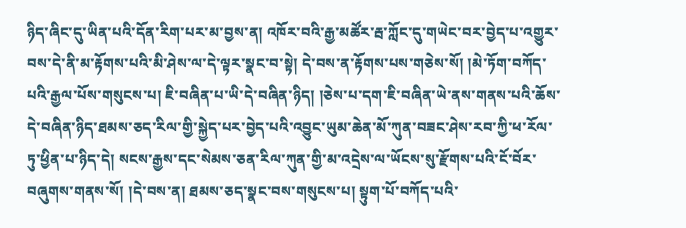ཉིད་ཞིང་དུ་ཡིན་པའི་དོན་རིག་པར་མ་བྱས་ན། འཁོར་བའི་རྒྱ་མཚོར་རྦ་ཀློང་དུ་གཡེང་བར་བྱེད་པ་འགྱུར་བས་དེ་ནི་མ་རྟོགས་པའི་མི་ཤེས་ལ་དེ་ལྟར་སྣང་བ་སྟེ། དེ་བས་ན་རྟོགས་པས་གཅེས་སོ། །མེ་ཏོག་བཀོད་པའི་རྒྱལ་པོས་གསུངས་པ། ཇི་བཞིན་པ་ཡི་དེ་བཞིན་ཉིད། །ཅེས་པ་དག་ཇི་བཞིན་ཡེ་ནས་གནས་པའི་ཆོས་དེ་བཞིན་ཉིད་ཐམས་ཅད་རིལ་གྱི་སྐྱེད་པར་བྱེད་པའི་འབྱུང་ཡུམ་ཆེན་མོ་ཀུན་བཟང་ཤེས་རབ་ཀྱི་ཕ་རོལ་ཏུ་ཕྱིན་པ་ཉིད་དེ། སངས་རྒྱས་དང་སེམས་ཅན་རིལ་ཀུན་གྱི་མ་འདྲེས་ལ་ཡོངས་སུ་རྫོགས་པའི་ངོ་བོར་བཞུགས་གནས་སོ། །དེ་བས་ན། ཐམས་ཅད་སྣང་བས་གསུངས་པ། སྟུག་པོ་བཀོད་པའི་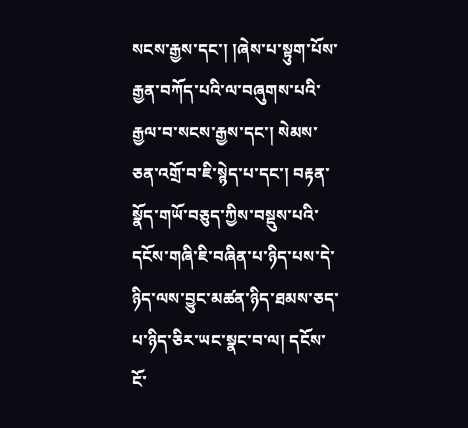སངས་རྒྱས་དང་། །ཞེས་པ་སྟུག་པོས་རྒྱན་བཀོད་པའི་ལ་བཞུགས་པའི་རྒྱལ་བ་སངས་རྒྱས་དང་། སེམས་ཅན་འགྲོ་བ་ཇི་སྙེད་པ་དང་། བརྟན་སྣོད་གཡོ་བཅུད་ཀྱིས་བསྡུས་པའི་དངོས་གཞི་ཇི་བཞིན་པ་ཉིད་པས་དེ་ཉིད་ལས་བྱུང་མཚན་ཉིད་ཐམས་ཅད་པ་ཉིད་ཅིར་ཡང་སྣང་བ་ལ། དངོས་ངོ་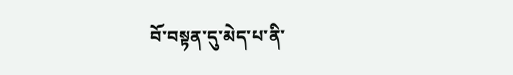བོ་བསྟན་དུ་མེད་པ་ནི་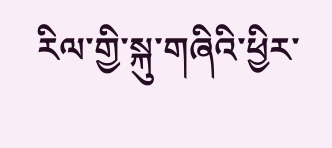རིལ་གྱི་སྐུ་གཞིའི་ཕྱིར་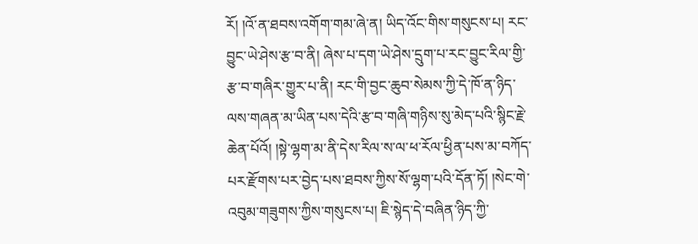རོ། །འོ་ན་ཐབས་འགོག་གམ་ཞེ་ན། ཡིད་འོང་གིས་གསུངས་པ། རང་བྱུང་ཡེ་ཤེས་རྩ་བ་ནི། ཞེས་པ་དག་ཡེ་ཤེས་དྲུག་པ་རང་བྱུང་རིལ་གྱི་རྩ་བ་གཞིར་གྱུར་པ་ནི། རང་གི་བྱང་ཆུབ་སེམས་ཀྱི་དེ་ཁོ་ན་ཉིད་ལས་གཞན་མ་ཡིན་པས་དེའི་རྩ་བ་གཞི་གཉིས་སུ་མེད་པའི་སྙིང་རྗེ་ཆེན་པོའོ། །སྟེ་ལྷག་མ་ནི་དེས་རིལ་ས་ལ་ཕ་རོལ་ཕྱིན་པས་མ་བཀོད་པར་རྫོགས་པར་བྱེད་པས་ཐབས་ཀྱིས་སོ་ལྷག་པའི་དོན་ཏོ། །སེང་གེ་འབུམ་གཟུགས་ཀྱིས་གསུངས་པ། ཇི་སྙེད་དེ་བཞིན་ཉིད་ཀྱི་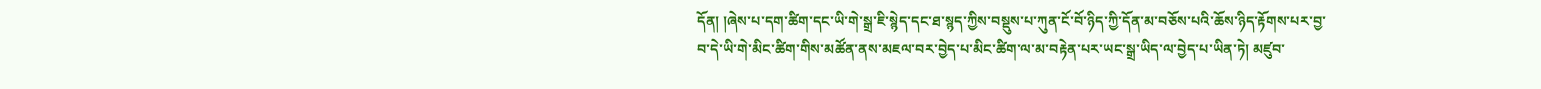དོན། །ཞེས་པ་དག་ཚིག་དང་ཡི་གེ་སྒྲ་ཇི་སྙེད་དང་ཐ་སྙད་ཀྱིས་བསྡུས་པ་ཀུན་ངོ་བོ་ཉིད་ཀྱི་དོན་མ་བཅོས་པའི་ཆོས་ཉིད་རྟོགས་པར་བྱ་བ་དེ་ཡི་གེ་མིང་ཚིག་གིས་མཚོན་ནས་མཇལ་བར་བྱེད་པ་མིང་ཚིག་ལ་མ་བརྟེན་པར་ཡང་སྒྲ་ཡིད་ལ་བྱེད་པ་ཡིན་ཏེ། མཛུབ་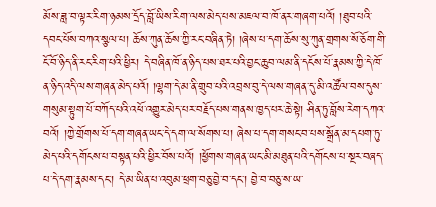མོས་ཟླ་བ་ལྟར་རིག་ཉམས་དྲོད་བློ་ཡིས་རིག་ལས་མེད་པས་མཇལ་བ་ཁོ་ནར་གཞག་པའོ། །ཐུབ་པའི་དབང་པོས་བཀའ་སྩལ་པ། ཆོས་ཀུན་ཆོས་ཀྱི་རང་བཞིན་ཏེ། །ཞེས་པ་དག་ཆོས་སུ་ཀུན་གྲགས་སོ་ཅོག་གི་ངོ་བོ་ཉིད་ནི་རང་རིག་པའི་ཕྱིར། དེ་བཞིན་ཁོ་ན་ཉིད་པས་ཐར་པའི་བྱང་ཆུབ་ལམ་ནི་དངོས་པོ་རྣམས་ཀྱི་དེ་ཁོ་ན་ཉིད་འདི་ལས་གཞན་མེད་པའོ། །ལྷག་དེ་མ་ནི་གྲུབ་པའི་འབྲས་བུ་དེ་ལས་གཞན་དུ་མི་འཚོལ་བས་དུས་གསུམ་སྟུག་པོ་བཀོད་པའི་འཕོ་འགྱུར་མེད་པར་བརྗོད་པས་གནས་ཁྱད་པར་ཆེ་སྟེ། ཤིན་ཏུ་བློས་རེག་དཀའ་བའོ། །ཀྱེ་གྲོགས་པོ་དག་གཞན་ཡང་དེ་དག་ལ་སོགས་པ། ཞེས་པ་དག་གསང་བ་པས་སྒྲོན་མ་དཔག་ཏུ་མེད་པའི་དགོངས་པ་བསྟན་པའི་ཕྱིར་བོས་པའོ། །ཕྱོགས་གཞན་ཡང་མི་མཐུན་པའི་དགོངས་པ་སྔར་བཞད་པ་དེ་དག་རྣམས་དང་། དེ་མ་ཡིན་པ་འབུམ་ཕྲག་བཅུ་བྱེ་བ་དང་། བྱེ་བ་བཅུ་ས་ཡ་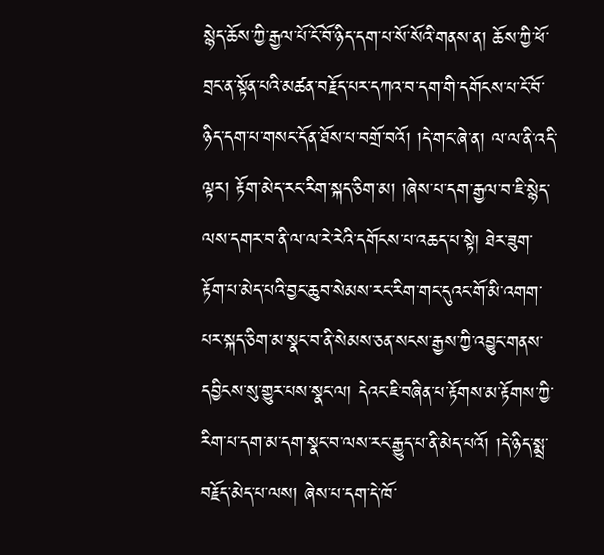སྙེད་ཆོས་ཀྱི་རྒྱལ་པོ་ངོ་བོ་ཉིད་དག་པ་སོ་སོའི་གནས་ན། ཆོས་ཀྱི་ཕོ་བྲང་ན་སྟོན་པའི་མཚན་བརྗོད་པར་དཀའ་བ་དག་གི་དགོངས་པ་ངོ་བོ་ཉིད་དག་པ་གསང་དོན་ཐོས་པ་བགྲོ་བའོ། །དེ་གང་ཞེ་ན། ལ་ལ་ནི་འདི་ལྟར། རྟོག་མེད་རང་རིག་སྐད་ཅིག་མ། །ཞེས་པ་དག་རྒྱལ་བ་ཇི་སྙེད་ལས་དགར་བ་ནི་ལ་ལ་རེ་རེའི་དགོངས་པ་འཆད་པ་སྟེ། ཐེར་ཟུག་རྟོག་པ་མེད་པའི་བྱང་ཆུབ་སེམས་རང་རིག་གང་དུའང་གོ་མི་འགག་པར་སྐད་ཅིག་མ་སྣང་བ་ནི་སེམས་ཅན་སངས་རྒྱས་ཀྱི་འབྱུང་གནས་དབྱིངས་སུ་གྱུར་པས་སྣང་ལ། དེའང་ཇི་བཞིན་པ་རྟོགས་མ་རྟོགས་ཀྱི་རིག་པ་དག་མ་དག་སྣང་བ་ལས་རང་རྒྱུད་པ་ནི་མེད་པའོ། །དེ་ཉིད་སྨྲ་བརྗོད་མེད་པ་ལས། ཞེས་པ་དག་དེ་ཁོ་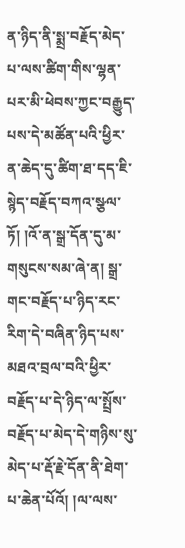ན་ཉིད་ནི་སྨྲ་བརྗོད་མེད་པ་ལས་ཚིག་གིས་ལྷན་པར་མི་ཕེབས་ཀྱང་བརྒྱུད་པས་དེ་མཚོན་པའི་ཕྱིར་ན་ཆེད་དུ་ཚིག་ཐ་དད་ཇི་སྙེད་བརྗོད་བཀའ་སྩལ་ཏོ། །འོ་ན་སྒྲ་དོན་དུ་མ་གསུངས་སམ་ཞེ་ན། སྒྲ་གང་བརྗོད་པ་ཉིད་རང་རིག་དེ་བཞིན་ཉིད་པས་མཐའ་བྲལ་བའི་ཕྱིར་བརྗོད་པ་དེ་ཉིད་ལ་སྤྲོས་བརྗོད་པ་མེད་དེ་གཉིས་སུ་མེད་པ་རྡོ་རྗེ་དོན་ནི་ཐེག་པ་ཆེན་པོའོ། །ལ་ལས་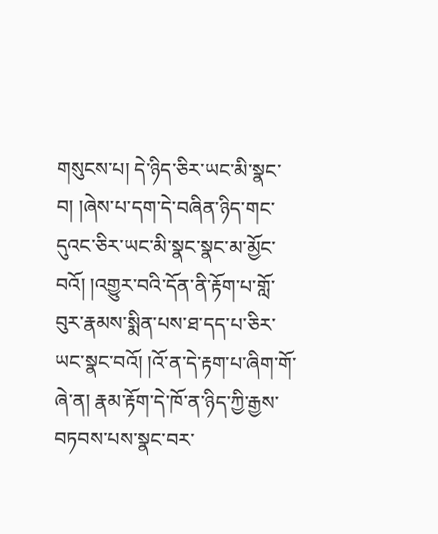གསུངས་པ། དེ་ཉིད་ཅིར་ཡང་མི་སྣང་བ། །ཞེས་པ་དག་དེ་བཞིན་ཉིད་གང་དུའང་ཅིར་ཡང་མི་སྣང་སྣང་མ་མྱོང་བའོ། །འགྱུར་བའི་དོན་ནི་རྟོག་པ་གློ་བུར་རྣམས་སྨིན་པས་ཐ་དད་པ་ཅིར་ཡང་སྣང་བའོ། །འོ་ན་དེ་རྟག་པ་ཞིག་གོ་ཞེ་ན། རྣམ་རྟོག་དེ་ཁོ་ན་ཉིད་ཀྱི་རྒྱས་བཏབས་པས་སྣང་བར་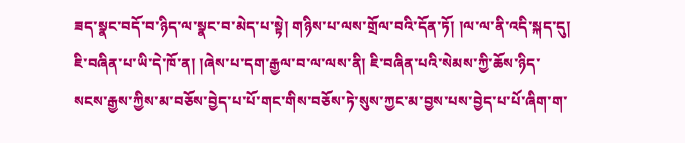ཟད་སྣང་བདོ་བ་ཉིད་ལ་སྣང་བ་མེད་པ་སྟེ། གཉིས་པ་ལས་གྲོལ་བའི་དོན་ཏོ། །ལ་ལ་ནི་འདི་སྐད་དུ། ཇི་བཞིན་པ་ཡི་དེ་ཁོ་ན། །ཞེས་པ་དག་རྒྱལ་བ་ལ་ལས་ནི། ཇི་བཞིན་པའི་སེམས་ཀྱི་ཆོས་ཉིད་སངས་རྒྱས་ཀྱིས་མ་བཅོས་བྱེད་པ་པོ་གང་གིས་བཅོས་ཏེ་སུས་ཀྱང་མ་བྱས་པས་བྱེད་པ་པོ་ཞིག་ག་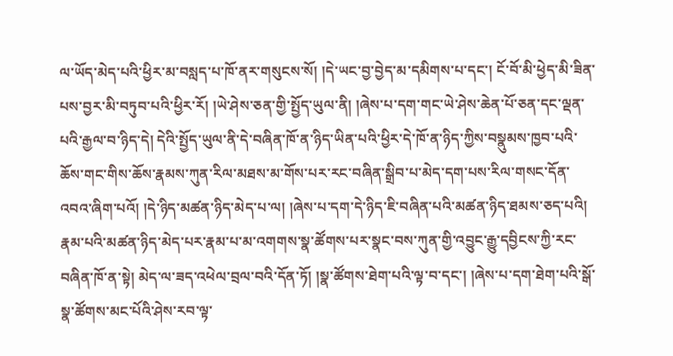ལ་ཡོད་མེད་པའི་ཕྱིར་མ་བསླད་པ་ཁོ་ནར་གསུངས་སོ། །དེ་ཡང་བྱ་བྱེད་མ་དམིགས་པ་དང་། ངོ་བོ་མི་ཕྱེད་མི་ཟིན་པས་བྱར་མི་བཏུབ་པའི་ཕྱིར་རོ། །ཡེ་ཤེས་ཅན་གྱི་སྤྱོད་ཡུལ་ནི། །ཞེས་པ་དག་གང་ཡེ་ཤེས་ཆེན་པོ་ཅན་དང་ལྡན་པའི་རྒྱལ་བ་ཉིད་དེ། དེའི་སྤྱོད་ཡུལ་ནི་དེ་བཞིན་ཁོ་ན་ཉིད་ཡིན་པའི་ཕྱིར་དེ་ཁོ་ན་ཉིད་ཀྱིས་བསྣུམས་ཁྱབ་པའི་ཆོས་གང་གིས་ཆོས་རྣམས་ཀུན་རིལ་མཐས་མ་གོས་པར་རང་བཞིན་སྒྲིབ་པ་མེད་དག་པས་རིལ་གསང་དོན་འབའ་ཞིག་པའོ། །དེ་ཉིད་མཚན་ཉིད་མེད་པ་ལ། །ཞེས་པ་དག་དེ་ཉིད་ཇི་བཞིན་པའི་མཚན་ཉིད་ཐམས་ཅད་པའི། རྣམ་པའི་མཚན་ཉིད་མེད་པར་རྣམ་པ་མ་འགགས་སྣ་ཚོགས་པར་སྣང་བས་ཀུན་གྱི་འབྱུང་རྒྱུ་དབྱིངས་ཀྱི་རང་བཞིན་ཁོ་ན་སྟེ། མེད་ལ་ཟད་འཕེལ་བྲལ་བའི་དོན་ཏོ། །སྣ་ཚོགས་ཐེག་པའི་ལྟ་བ་དང་། །ཞེས་པ་དག་ཐེག་པའི་སྒོ་སྣ་ཚོགས་མང་པོའི་ཤེས་རབ་ལྟ་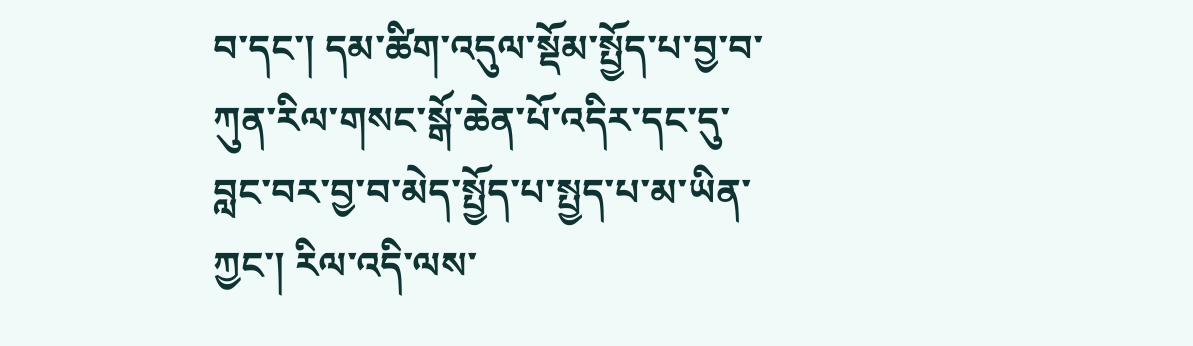བ་དང་། དམ་ཚིག་འདུལ་སྡོམ་སྤྱོད་པ་བྱ་བ་ཀུན་རིལ་གསང་སྒོ་ཆེན་པོ་འདིར་དང་དུ་བླང་བར་བྱ་བ་མེད་སྤྱོད་པ་སྤྱད་པ་མ་ཡིན་ཀྱང་། རིལ་འདི་ལས་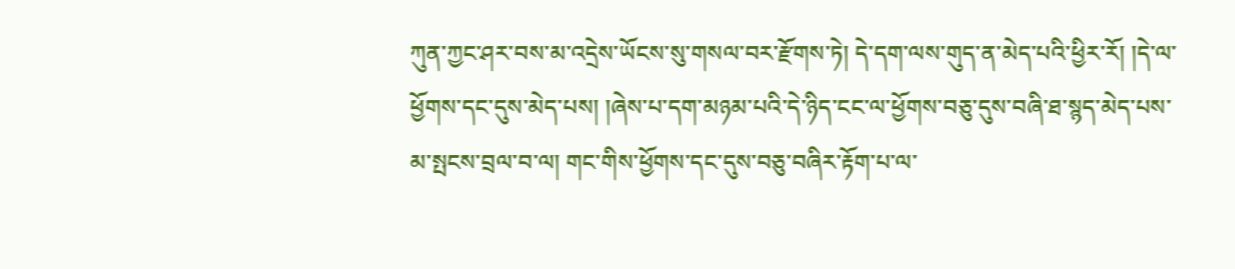ཀུན་ཀྱང་ཤར་བས་མ་འདྲེས་ཡོངས་སུ་གསལ་བར་རྫོགས་ཏེ། དེ་དག་ལས་གུད་ན་མེད་པའི་ཕྱིར་རོ། །དེ་ལ་ཕྱོགས་དང་དུས་མེད་པས། །ཞེས་པ་དག་མཉམ་པའི་དེ་ཉིད་ངང་ལ་ཕྱོགས་བཅུ་དུས་བཞི་ཐ་སྙད་མེད་པས་མ་སྤངས་བྲལ་བ་ལ། གང་གིས་ཕྱོགས་དང་དུས་བཅུ་བཞིར་རྟོག་པ་ལ་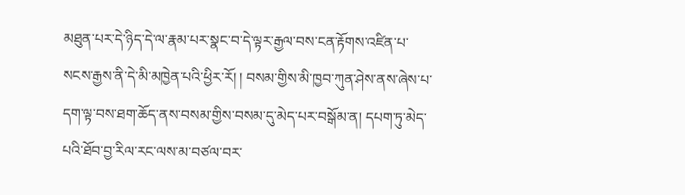མཐུན་པར་དེ་ཉིད་དེ་ལ་རྣམ་པར་སྣང་བ་དེ་ལྟར་རྒྱལ་བས་ངན་རྟོགས་འཛིན་པ་སངས་རྒྱས་ནི་དེ་མི་མཁྱེན་པའི་ཕྱིར་རོ། ། བསམ་གྱིས་མི་ཁྱབ་ཀུན་ཤེས་ནས་ཞེས་པ་དག་ལྟ་བས་ཐག་ཆོད་ནས་བསམ་གྱིས་བསམ་དུ་མེད་པར་བསྒོམ་ན། དཔག་ཏུ་མེད་པའི་ཐོབ་བྱ་རིལ་རང་ལས་མ་བཙལ་བར་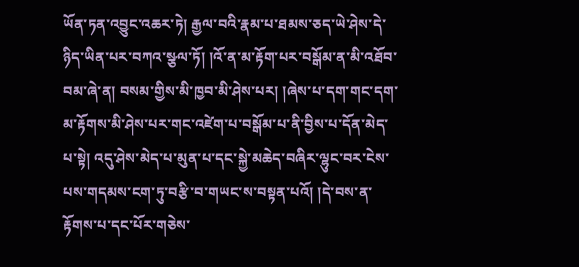ཡོན་ཏན་འབྱུང་འཆར་ཏེ། རྒྱལ་བའི་རྣམ་པ་ཐམས་ཅད་ཡེ་ཤེས་དེ་ཉིད་ཡིན་པར་བཀའ་སྩལ་ཏོ། །འོ་ན་མ་རྟོག་པར་བསྒོམ་ན་མི་འཐོབ་བམ་ཞེ་ན། བསམ་གྱིས་མི་ཁྱབ་མི་ཤེས་པར། །ཞེས་པ་དག་གང་དག་མ་རྟོགས་མི་ཤེས་པར་གང་འཛེག་པ་བསྒོམ་པ་ནི་བྱིས་པ་དོན་མེད་པ་སྟེ། འདུ་ཤེས་མེད་པ་མུན་པ་དང་སྐྱེ་མཆེད་བཞིར་ལྷུང་བར་ངེས་པས་གདམས་ངག་ཏུ་བརྩི་བ་གཡང་ས་བསྟན་པའོ། །དེ་བས་ན་རྟོགས་པ་དང་པོར་གཅེས་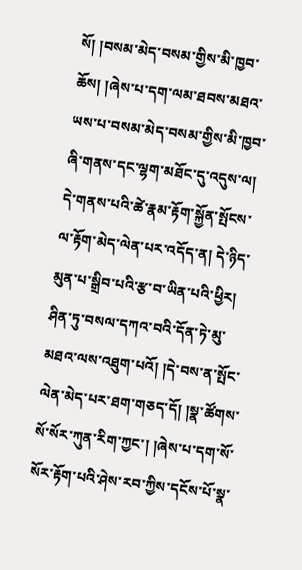སོ། །བསམ་མེད་བསམ་གྱིས་མི་ཁྱབ་ཆོས། །ཞེས་པ་དག་ལམ་ཐབས་མཐའ་ཡས་པ་བསམ་མེད་བསམ་གྱིས་མི་ཁྱབ་ཞི་གནས་དང་ལྷག་མཐོང་དུ་འདུས་ལ། དེ་གནས་པའི་ཚེ་རྣམ་རྟོག་སྐྱོན་སྤོངས་ལ་རྟོག་མེད་ལེན་པར་འདོད་ན། དེ་ཉིད་མུན་པ་སྒྲིབ་པའི་རྩ་བ་ཡིན་པའི་ཕྱིར། ཤིན་ཏུ་བསལ་དཀའ་བའི་དོན་ཏེ་མུ་མཐའ་ལས་འཐུག་པའོ། །དེ་བས་ན་སྤོང་ལེན་མེད་པར་ཐག་གཅད་དོ། །སྣ་ཚོགས་སོ་སོར་ཀུན་རིག་ཀྱང་། །ཞེས་པ་དག་སོ་སོར་རྟོག་པའི་ཤེས་རབ་ཀྱིས་དངོས་པོ་སྣ་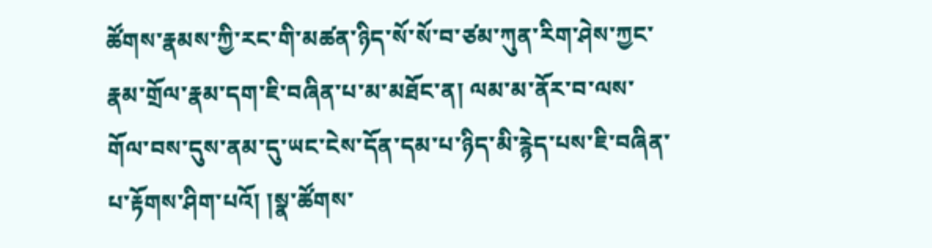ཚོགས་རྣམས་ཀྱི་རང་གི་མཚན་ཉིད་སོ་སོ་བ་ཙམ་ཀུན་རིག་ཤེས་ཀྱང་རྣམ་གྲོལ་རྣམ་དག་ཇི་བཞིན་པ་མ་མཐོང་ན། ལམ་མ་ནོར་བ་ལས་གོལ་བས་དུས་ནམ་དུ་ཡང་ངེས་དོན་དམ་པ་ཉིད་མི་རྙེད་པས་ཇི་བཞིན་པ་རྟོགས་ཤིག་པའོ། །སྣ་ཚོགས་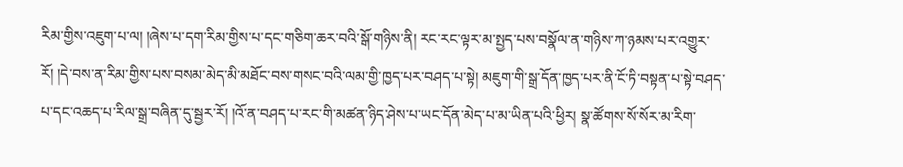རིམ་གྱིས་འཇུག་པ་ལ། །ཞེས་པ་དག་རིམ་གྱིས་པ་དང་གཅིག་ཆར་བའི་སྒོ་གཉིས་ནི། རང་རང་ལྟར་མ་སྤྱད་པས་བསྣོལ་ན་གཉིས་ཀ་ཉམས་པར་འགྱུར་རོ། །དེ་བས་ན་རིམ་གྱིས་པས་བསམ་མེད་མི་མཐོང་བས་གསང་བའི་ལམ་གྱི་ཁྱད་པར་བཤད་པ་སྟེ། མཇུག་གི་སྒྲ་དོན་ཁྱད་པར་ནི་ངོ་ཏི་བསྟན་པ་སྟེ་བཤད་པ་དང་འཆད་པ་རིལ་སྒྲ་བཞིན་དུ་སྦྱར་རོ། །འོ་ན་བཤད་པ་རང་གི་མཚན་ཉིད་ཤེས་པ་ཡང་དོན་མེད་པ་མ་ཡིན་པའི་ཕྱིར། སྣ་ཚོགས་སོ་སོར་མ་རིག་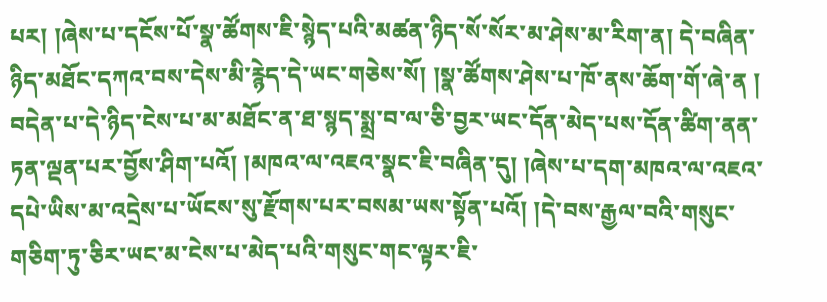པར། །ཞེས་པ་དངོས་པོ་སྣ་ཚོགས་ཇི་སྙེད་པའི་མཚན་ཉིད་སོ་སོར་མ་ཤེས་མ་རིག་ན། དེ་བཞིན་ཉིད་མཐོང་དཀའ་བས་དེས་མི་རྙེད་དེ་ཡང་གཅེས་སོ། །སྣ་ཚོགས་ཤེས་པ་ཁོ་ནས་ཆོག་གོ་ཞེ་ན ། བདེན་པ་དེ་ཉིད་ངེས་པ་མ་མཐོང་ན་ཐ་སྙད་སྨྲ་བ་ལ་ཅི་བྱར་ཡང་དོན་མེད་པས་དོན་ཚིག་ནན་ཏན་ལྡན་པར་བྱོས་ཤིག་པའོ། །མཁའ་ལ་འཇའ་སྣང་ཇི་བཞིན་དུ། །ཞེས་པ་དག་མཁའ་ལ་འཇའ་དཔེ་ཡིས་མ་འདྲེས་པ་ཡོངས་སུ་རྫོགས་པར་བསམ་ཡས་སྟོན་པའོ། །དེ་བས་རྒྱལ་བའི་གསུང་གཅིག་ཏུ་ཅིར་ཡང་མ་ངེས་པ་མེད་པའི་གསུང་གང་ལྟར་ཇི་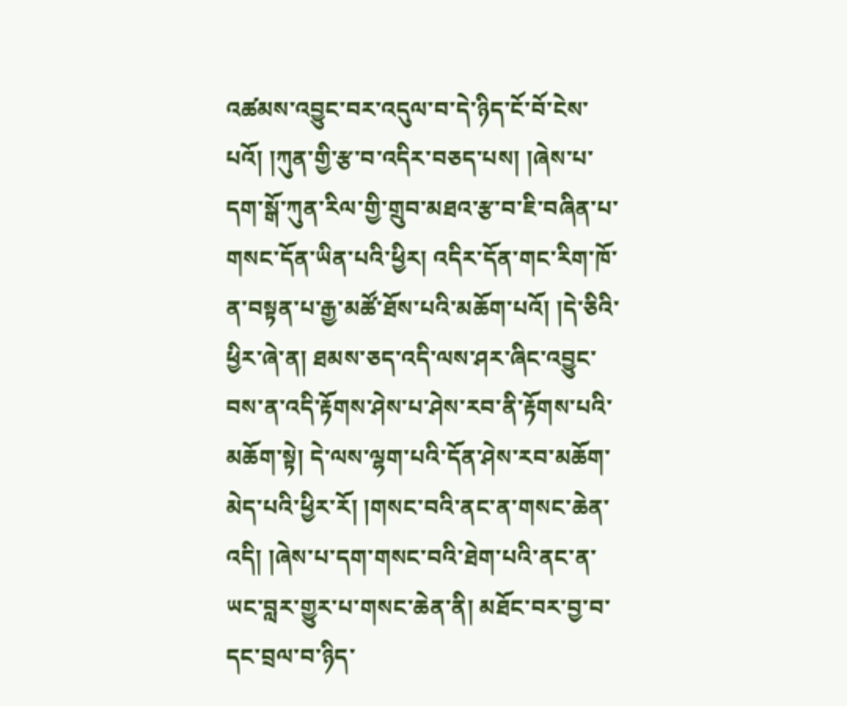འཚམས་འབྱུང་བར་འདུལ་བ་དེ་ཉིད་ངོ་བོ་ངེས་པའོ། །ཀུན་གྱི་རྩ་བ་འདིར་བཅད་པས། །ཞེས་པ་དག་སྒོ་ཀུན་རིལ་གྱི་གྲུབ་མཐའ་རྩ་བ་ཇི་བཞིན་པ་གསང་དོན་ཡིན་པའི་ཕྱིར། འདིར་དོན་གང་རིག་ཁོ་ན་བསྟན་པ་རྒྱ་མཚོ་ཐོས་པའི་མཆོག་པའོ། །དེ་ཅིའི་ཕྱིར་ཞེ་ན། ཐམས་ཅད་འདི་ལས་ཤར་ཞིང་འབྱུང་བས་ན་འདི་རྟོགས་ཤེས་པ་ཤེས་རབ་ནི་རྟོགས་པའི་མཆོག་སྟེ། དེ་ལས་ལྷག་པའི་དོན་ཤེས་རབ་མཆོག་མེད་པའི་ཕྱིར་རོ། །གསང་བའི་ནང་ན་གསང་ཆེན་འདི། །ཞེས་པ་དག་གསང་བའི་ཐེག་པའི་ནང་ན་ཡང་བླར་གྱུར་པ་གསང་ཆེན་ནི། མཐོང་བར་བྱ་བ་དང་བྲལ་བ་ཉིད་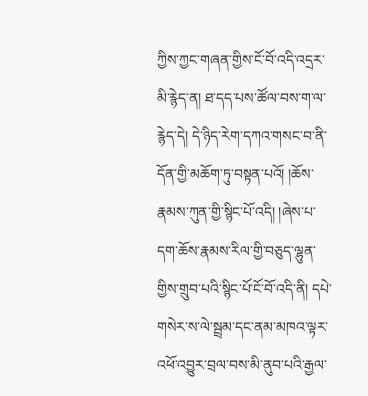ཀྱིས་ཀྱང་གཞན་གྱིས་ངོ་བོ་འདི་འདྲར་མི་རྙེད་ན། ཐ་དད་པས་ཚོལ་བས་ག་ལ་རྙེད་དེ། དེ་ཉིད་རེག་དཀའ་གསང་བ་ནི་དོན་གྱི་མཆོག་ཏུ་བསྟན་པའོ། །ཆོས་རྣམས་ཀུན་གྱི་སྙིང་པོ་འདི། །ཞེས་པ་དག་ཆོས་རྣམས་རིལ་གྱི་བཅུད་ལྷུན་གྱིས་གྲུབ་པའི་སྙིང་པོ་ངོ་བོ་འདི་ནི། དཔེ་གསེར་ས་ལེ་སྦྲམ་དང་ནམ་མཁའ་ལྟར་འཕོ་འབྱུར་བྲལ་བས་མི་ནུབ་པའི་རྒྱལ་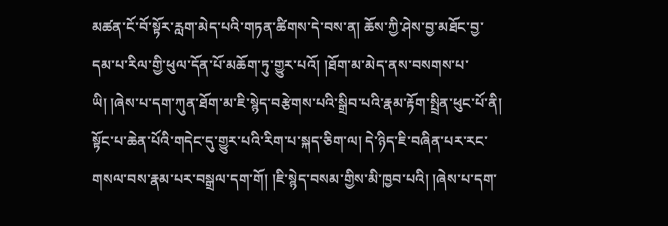མཚན་ངོ་བོ་སྟོར་རླག་མེད་པའི་གཏན་ཚིགས་དེ་བས་ན། ཆོས་ཀྱི་ཤེས་བྱ་མཐོང་བྱ་དམ་པ་རིལ་གྱི་ཕུལ་དོན་པོ་མཆོག་ཏུ་གྱུར་པའོ། །ཐོག་མ་མེད་ནས་བསགས་པ་ཡི། །ཞེས་པ་དག་ཀུན་ཐོག་མ་ཇི་སྙེད་བརྩེགས་པའི་སྒྲིབ་པའི་རྣམ་རྟོག་སྤྲིན་ཕུང་པོ་ནི། སྟོང་པ་ཆེན་པོའི་གདེང་དུ་གྱུར་པའི་རིག་པ་སྐད་ཅིག་ལ། དེ་ཉིད་ཇི་བཞིན་པར་རང་གསལ་བས་རྣམ་པར་བསྒྲལ་དག་གོ། །ཇི་སྙེད་བསམ་གྱིས་མི་ཁྱབ་པའི། །ཞེས་པ་དག་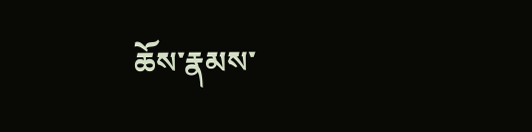ཆོས་རྣམས་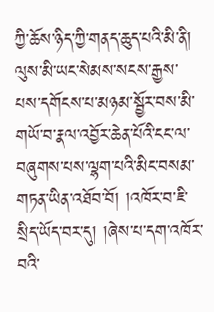ཀྱི་ཆོས་ཉིད་ཀྱི་གནད་ཆུད་པའི་མི་ནི། ལུས་མི་ཡང་སེམས་སངས་རྒྱས་པས་དགོངས་པ་མཉམ་སྦྱོར་བས་མི་གཡོ་བ་རྣལ་འབྱོར་ཆེན་པོའི་ངང་ལ་བཞུགས་པས་ལྷག་པའི་མིང་བསམ་གཏན་ཡིན་འཐོབ་བོ། །འཁོར་བ་ཇི་སྲིད་ཡོད་བར་དུ། །ཞེས་པ་དག་འཁོར་བའི་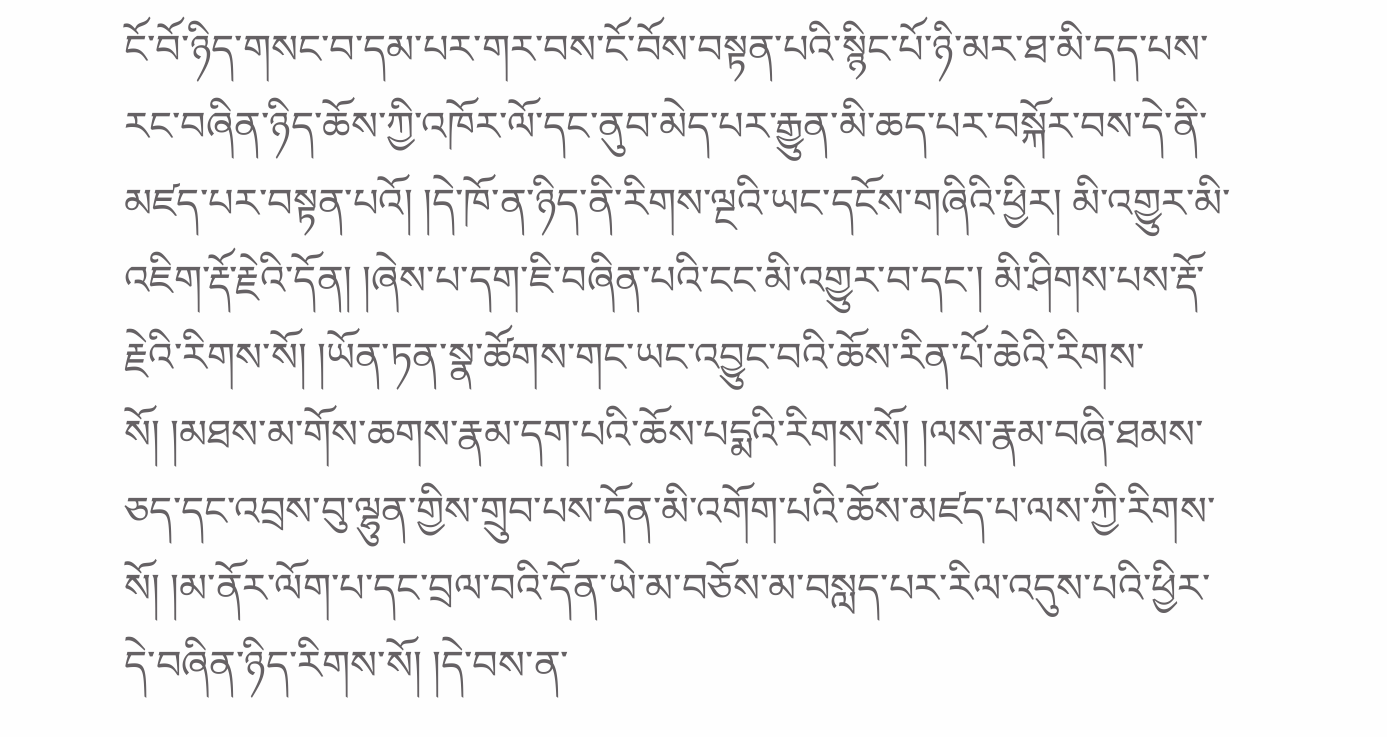ངོ་བོ་ཉིད་གསང་བ་དམ་པར་གར་བས་ངོ་བོས་བསྟན་པའི་སྙིང་པོ་ཉི་མར་ཐ་མི་དད་པས་རང་བཞིན་ཉིད་ཆོས་ཀྱི་འཁོར་ལོ་དང་ནུབ་མེད་པར་རྒྱུན་མི་ཆད་པར་བསྐོར་བས་དེ་ནི་མཛད་པར་བསྟན་པའོ། །དེ་ཁོ་ན་ཉིད་ནི་རིགས་ལྔའི་ཡང་དངོས་གཞིའི་ཕྱིར། མི་འགྱུར་མི་འཇིག་རྡོ་རྗེའི་དོན། །ཞེས་པ་དག་ཇི་བཞིན་པའི་ངང་མི་འགྱུར་བ་དང་། མི་ཤིགས་པས་རྡོ་རྗེའི་རིགས་སོ། །ཡོན་ཏན་སྣ་ཚོགས་གང་ཡང་འབྱུང་བའི་ཆོས་རིན་པོ་ཆེའི་རིགས་སོ། །མཐས་མ་གོས་ཆགས་རྣམ་དག་པའི་ཆོས་པདྨའི་རིགས་སོ། །ལས་རྣམ་བཞི་ཐམས་ཅད་དང་འབྲས་བུ་ལྷུན་གྱིས་གྲུབ་པས་དོན་མི་འགོག་པའི་ཆོས་མཛད་པ་ལས་ཀྱི་རིགས་སོ། །མ་ནོར་ལོག་པ་དང་བྲལ་བའི་དོན་ཡེ་མ་བཅོས་མ་བསླད་པར་རིལ་འདུས་པའི་ཕྱིར་དེ་བཞིན་ཉིད་རིགས་སོ། །དེ་བས་ན་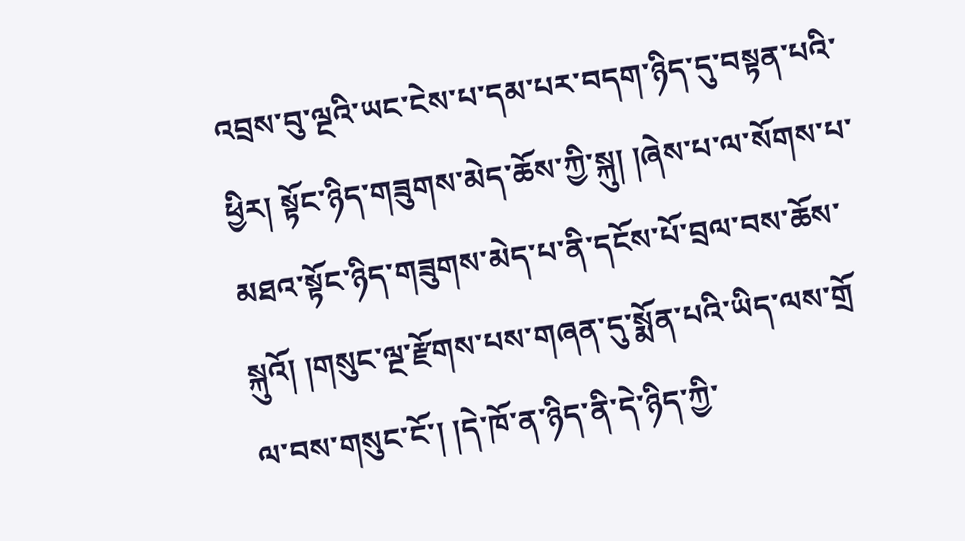འབྲས་བུ་ལྔའི་ཡང་ངེས་པ་དམ་པར་བདག་ཉིད་དུ་བསྟན་པའི་ཕྱིར། སྟོང་ཉིད་གཟུགས་མེད་ཆོས་ཀྱི་སྐུ། །ཞེས་པ་ལ་སོགས་པ་མཐའ་སྟོང་ཉིད་གཟུགས་མེད་པ་ནི་དངོས་པོ་བྲལ་བས་ཆོས་སྐུའོ། །གསུང་ལྔ་རྫོགས་པས་གཞན་དུ་སྨོན་པའི་ཡིད་ལས་གྲོ ལ་བས་གསུང་ངོ་། །དེ་ཁོ་ན་ཉིད་ནི་དེ་ཉིད་ཀྱི་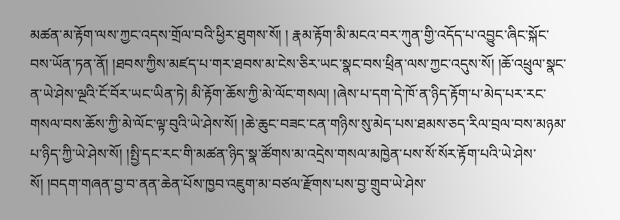མཚན་མ་རྟོག་ལས་ཀྱང་འདས་གྲོལ་བའི་ཕྱིར་ཐུགས་སོ། ། རྣམ་རྟོག་མི་མངའ་བར་ཀུན་གྱི་འདོད་པ་འབྱུང་ཞིང་སྐོང་བས་ཡོན་ཏན་ནོ། །ཐབས་ཀྱིས་མཛད་པ་གར་ཐབས་མ་ངེས་ཅིར་ཡང་སྣང་བས་ཕྲིན་ལས་ཀྱང་འདུས་སོ། །ཆོ་འཕྲུལ་སྣང་ན་ཡེ་ཤེས་ལྔའི་ངོ་བོར་ཡང་ཡིན་ཏེ། མི་རྟོག་ཆོས་ཀྱི་མེ་ལོང་གསལ། །ཞེས་པ་དག་དེ་ཁོ་ན་ཉིད་རྟོག་པ་མེད་པར་རང་གསལ་བས་ཆོས་ཀྱི་མེ་ལོང་ལྟ་བུའི་ཡེ་ཤེས་སོ། །ཆེ་ཆུང་བཟང་ངན་གཉིས་སུ་མེད་པས་ཐམས་ཅད་རིལ་བྲལ་བས་མཉམ་པ་ཉིད་ཀྱི་ཡེ་ཤེས་སོ། །སྤྱི་དང་རང་གི་མཚན་ཉིད་སྣ་ཚོགས་མ་འདྲེས་གསལ་མཁྱེན་པས་སོ་སོར་རྟོག་པའི་ཡེ་ཤེས་སོ། །བདག་གཞན་བྱ་བ་ནན་ཆེན་པོས་ཁྱབ་འཇུག་མ་བཙལ་རྫོགས་པས་བྱ་གྲུབ་ཡེ་ཤེས་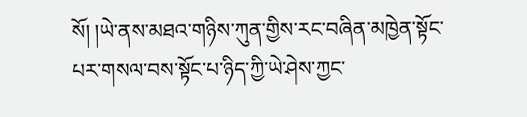སོ། །ཡེ་ནས་མཐའ་གཉིས་ཀུན་གྱིས་རང་བཞིན་མཁྱེན་སྟོང་པར་གསལ་བས་སྟོང་པ་ཉིད་ཀྱི་ཡེ་ཤེས་ཀྱང་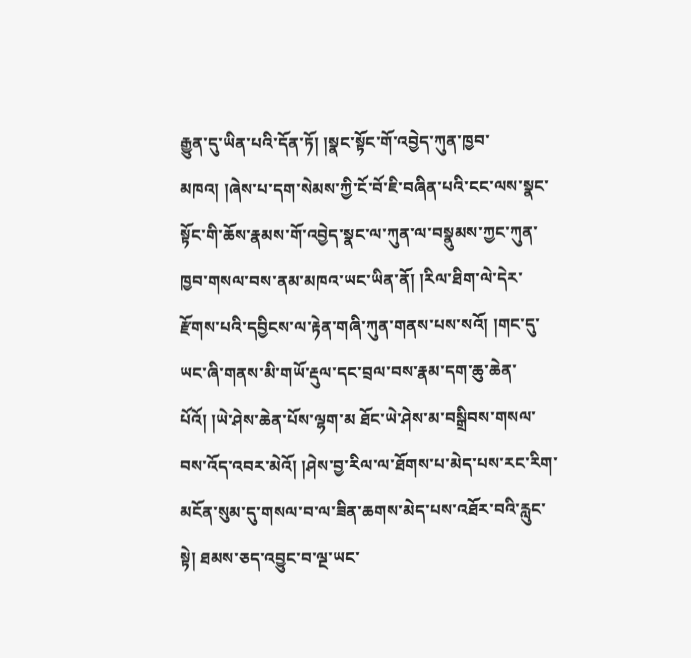རྒྱུན་དུ་ཡིན་པའི་དོན་ཏོ། །སྣང་སྟོང་གོ་འབྱེད་ཀུན་ཁྱབ་མཁའ། །ཞེས་པ་དག་སེམས་ཀྱི་ངོ་བོ་ཇི་བཞིན་པའི་ངང་ལས་སྣང་སྟོང་གི་ཆོས་རྣམས་གོ་འབྱེད་སྣང་ལ་ཀུན་ལ་བསྣུམས་ཀྱང་ཀུན་ཁྱབ་གསལ་བས་ནམ་མཁའ་ཡང་ཡིན་ནོ། །རིལ་ཐིག་ལེ་དེར་རྫོགས་པའི་དབྱིངས་ལ་རྟེན་གཞི་ཀུན་གནས་པས་སའོ། །གང་དུ་ཡང་ཞི་གནས་མི་གཡོ་རྡུལ་དང་བྲལ་བས་རྣམ་དག་ཆུ་ཆེན་པོའོ། །ཡེ་ཤེས་ཆེན་པོས་ལྷག་མ ཐོང་ཡེ་ཤེས་མ་བསྒྲིབས་གསལ་བས་འོད་འབར་མེའོ། །ཤེས་བྱ་རིལ་ལ་ཐོགས་པ་མེད་པས་རང་རིག་མངོན་སུམ་དུ་གསལ་བ་ལ་ཟིན་ཆགས་མེད་པས་འཐོར་བའི་རླུང་སྟེ། ཐམས་ཅད་འབྱུང་བ་ལྔ་ཡང་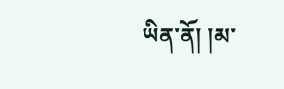ཡིན་ནོ། །མ་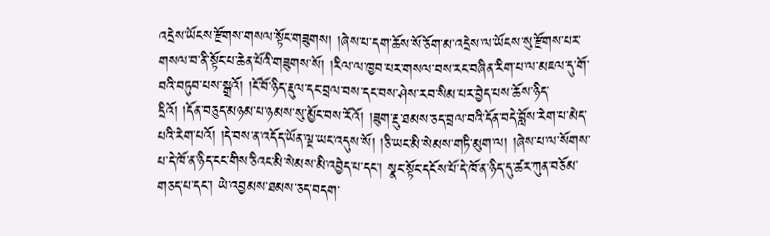འདྲེས་ཡོངས་རྫོགས་གསལ་སྟོང་གཟུགས། །ཞེས་པ་དག་ཆོས་སོ་ཅོག་མ་འདྲེས་ལ་ཡོངས་སུ་རྫོགས་པར་གསལ་བ་ནི་སྟོང་པ་ཆེན་པོའི་གཟུགས་སོ། །རིལ་ལ་ཁྱབ་པར་གསལ་བས་རང་བཞིན་རིག་པ་ལ་མཇལ་དུ་གོ་བའི་བཏུབ་པས་སྒྲའོ། །ངོ་བོ་ཉིད་རྡུལ་དང་བྲལ་བས་དང་བས་ཤེས་རབ་སིམ་པར་བྱེད་པས་ཆོས་ཉིད་དྲིའོ། །དོན་བཅུད་མཉམ་པ་ཉམས་སུ་མྱོང་བས་རོའོ། །ཟུག་རྔུ་ཐམས་ཅད་བྲལ་བའི་དོན་བདེ་བློས་རེག་པ་མེད་པའི་རེག་པའོ། །དེ་བས་ན་འདོད་ཡོན་ལྔ་ཡང་འདུས་སོ། །ཅི་ཡང་མི་སེམས་གཏི་མུག་ལ། །ཞེས་པ་ལ་སོགས་པ་དེ་ཁོ་ན་ཉིད་ངང་གིས་ཅིའང་མི་སེམས་མི་འབྱེད་པ་དང་། སྣང་སྟོང་དངོས་པོ་དེ་ཁོ་ན་ཉིད་དུ་ཚར་ཀུན་བཅོམ་གཅད་པ་དང་། ཡེ་འབྱམས་ཐམས་ཅད་བདག་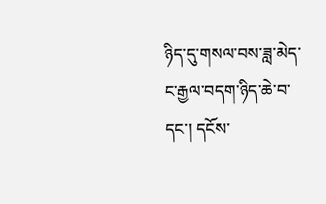ཉིད་དུ་གསལ་བས་ཟླ་མེད་ང་རྒྱལ་བདག་ཉིད་ཆེ་བ་དང་། དངོས་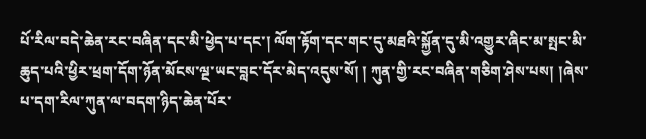པོ་རིལ་བདེ་ཆེན་རང་བཞིན་དང་མི་ཕྱེད་པ་དང་། ལོག་རྟོག་དང་གང་དུ་མཐའི་སྐྱོན་དུ་མི་འགྱུར་ཞིང་མ་སྤང་མི་ཆུད་པའི་ཕྱིར་ཕྲག་དོག་ཉོན་མོངས་ལྔ་ཡང་བླང་དོར་མེད་འདུས་སོ། ། ཀུན་གྱི་རང་བཞིན་གཅིག་ཤེས་པས། །ཞེས་པ་དག་རིལ་ཀུན་ལ་བདག་ཉིད་ཆེན་པོར་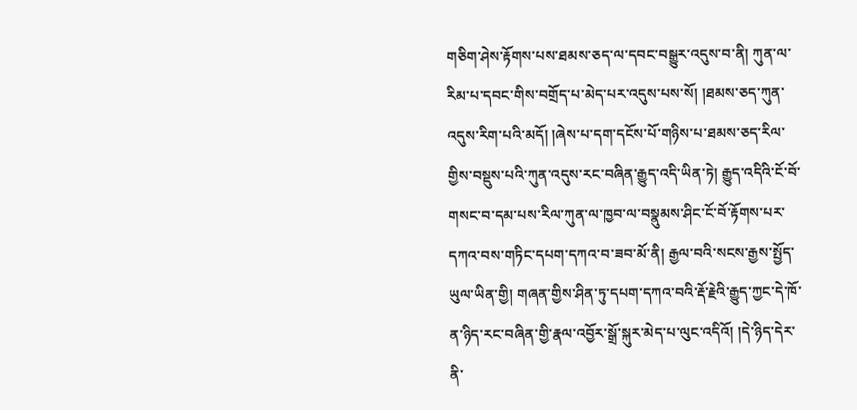གཅིག་ཤེས་རྟོགས་པས་ཐམས་ཅད་ལ་དབང་བསྒྱུར་འདུས་བ་ནི། ཀུན་ལ་རིམ་པ་དབང་གིས་བགྲོད་པ་མེད་པར་འདུས་པས་སོ། །ཐམས་ཅད་ཀུན་འདུས་རིག་པའི་མདོ། །ཞེས་པ་དག་དངོས་པོ་གཉིས་པ་ཐམས་ཅད་རིལ་གྱིས་བསྡུས་པའི་ཀུན་འདུས་རང་བཞིན་རྒྱུད་འདི་ཡིན་ཏེ། རྒྱུད་འདིའི་ངོ་བོ་གསང་བ་དམ་པས་རིལ་ཀུན་ལ་ཁྱབ་ལ་བསྣུམས་ཤིང་ངོ་བོ་རྟོགས་པར་དཀའ་བས་གཏིང་དཔག་དཀའ་བ་ཟབ་མོ་ནི། རྒྱལ་བའི་སངས་རྒྱས་སྤྱོད་ཡུལ་ཡིན་གྱི། གཞན་གྱིས་ཤིན་ཏུ་དཔག་དཀའ་བའི་རྡོ་རྗེའི་རྒྱུད་ཀྱང་དེ་ཁོ་ན་ཉིད་རང་བཞིན་གྱི་རྣལ་འབྱོར་སྒྲོ་སྐུར་མེད་པ་ལུང་འདིའོ། །དེ་ཉིད་དེར་ནི་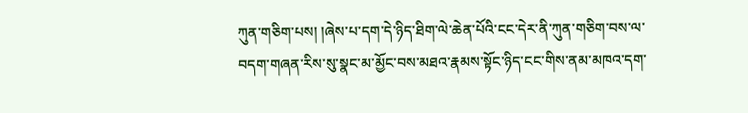ཀུན་གཅིག་པས། །ཞེས་པ་དག་དེ་ཉིད་ཐིག་ལེ་ཆེན་པོའི་ངང་དེར་ནི་ཀུན་གཅིག་བས་ལ་བདག་གཞན་རིས་སུ་སྣང་མ་མྱོང་བས་མཐའ་རྣམས་སྟོང་ཉིད་ངང་གིས་ནམ་མཁའ་དག་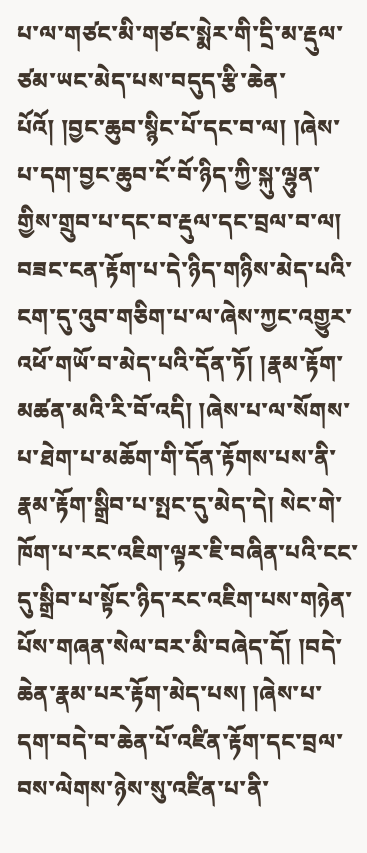པ་ལ་གཙང་མི་གཙང་སྨེར་གི་དྲི་མ་རྡུལ་ཙམ་ཡང་མེད་པས་བདུད་རྩི་ཆེན་པོའོ། །བྱང་ཆུབ་སྙིང་པོ་དང་བ་ལ། །ཞེས་པ་དག་བྱང་ཆུབ་ངོ་བོ་ཉིད་ཀྱི་སྐུ་ལྷུན་གྱིས་གྲུབ་པ་དང་བ་རྡུལ་དང་བྲལ་བ་ལ། བཟང་ངན་རྟོག་པ་དེ་ཉིད་གཉིས་མེད་པའི་ངག་དུ་འུབ་གཅིག་པ་ལ་ཞེས་ཀྱང་འགྱུར་འཕོ་གཡོ་བ་མེད་པའི་དོན་ཏོ། །རྣམ་རྟོག་མཚན་མའི་རི་བོ་འདི། །ཞེས་པ་ལ་སོགས་པ་ཐེག་པ་མཆོག་གི་དོན་རྟོགས་པས་ནི་རྣམ་རྟོག་སྒྲིབ་པ་སྤང་དུ་མེད་དེ། སེང་གེ་ཁོག་པ་རང་འཇིག་ལྟར་ཇི་བཞིན་པའི་ངང་དུ་སྒྲིབ་པ་སྟོང་ཉིད་རང་འཇིག་པས་གཉེན་པོས་གཞན་སེལ་བར་མི་བཞེད་དོ། །བདེ་ཆེན་རྣམ་པར་རྟོག་མེད་པས། །ཞེས་པ་དག་བདེ་བ་ཆེན་པོ་འཛིན་རྟོག་དང་བྲལ་བས་ལེགས་ཉེས་སུ་འཛིན་པ་ནི་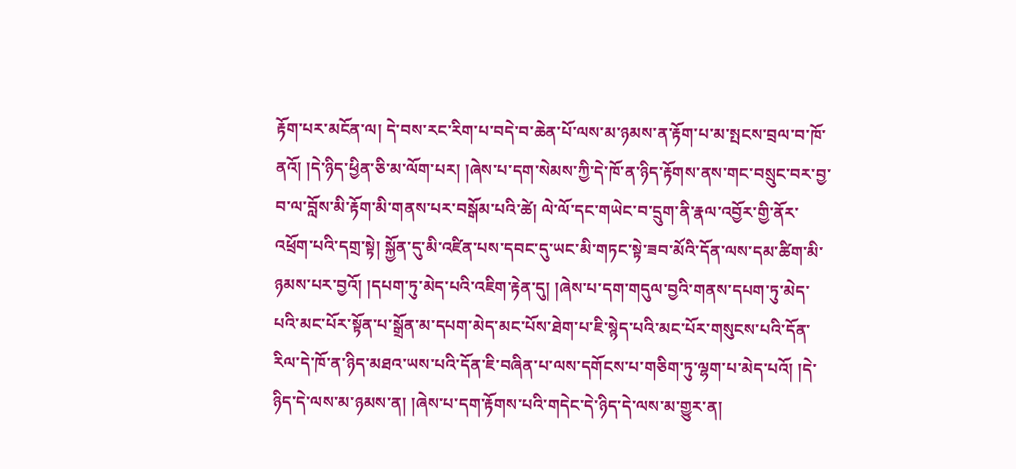རྟོག་པར་མངོན་ལ། དེ་བས་རང་རིག་པ་བདེ་བ་ཆེན་པོ་ལས་མ་ཉམས་ན་རྟོག་པ་མ་སྤངས་བྲལ་བ་ཁོ་ནའོ། །དེ་ཉིད་ཕྱིན་ཅི་མ་ལོག་པར། །ཞེས་པ་དག་སེམས་ཀྱི་དེ་ཁོ་ན་ཉིད་རྟོགས་ནས་གང་བསྲུང་བར་བྱ་བ་ལ་བློས་མི་རྟོག་མི་གནས་པར་བསྒོམ་པའི་ཚེ། ལེ་ལོ་དང་གཡེང་བ་དྲུག་ནི་རྣལ་འབྱོར་གྱི་ནོར་འཕྲོག་པའི་དགྲ་སྟེ། སྐྱོན་དུ་མི་འཛིན་པས་དབང་དུ་ཡང་མི་གཏང་སྟེ་ཟབ་མོའི་དོན་ལས་དམ་ཚིག་མི་ཉམས་པར་བྱའོ། །དཔག་ཏུ་མེད་པའི་འཇིག་རྟེན་དུ། །ཞེས་པ་དག་གདུལ་བྱའི་གནས་དཔག་ཏུ་མེད་པའི་མང་པོར་སྟོན་པ་སྒྲོན་མ་དཔག་མེད་མང་པོས་ཐེག་པ་ཇི་སྙེད་པའི་མང་པོར་གསུངས་པའི་དོན་རིལ་དེ་ཁོ་ན་ཉིད་མཐའ་ཡས་པའི་དོན་ཇི་བཞིན་པ་ལས་དགོངས་པ་གཅིག་ཏུ་ལྷག་པ་མེད་པའོ། །དེ་ཉིད་དེ་ལས་མ་ཉམས་ན། །ཞེས་པ་དག་རྟོགས་པའི་གདེང་དེ་ཉིད་དེ་ལས་མ་གྱུར་ན།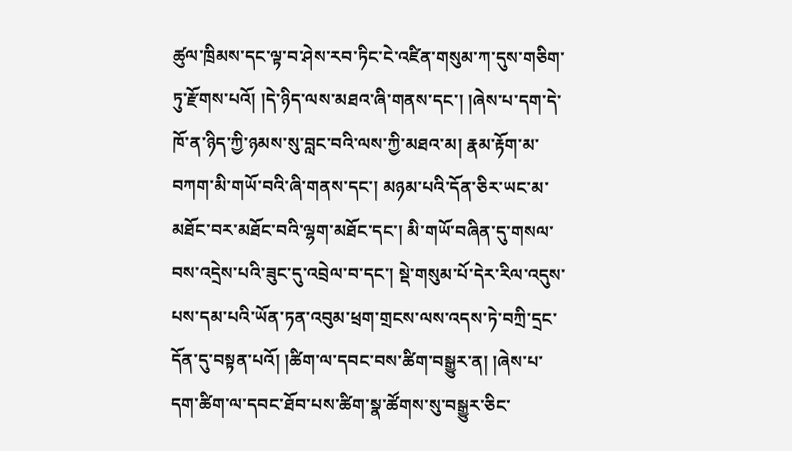ཚུལ་ཁྲིམས་དང་ལྟ་བ་ཤེས་རབ་ཏིང་ངེ་འཛིན་གསུམ་ཀ་དུས་གཅིག་ཏུ་རྫོགས་པའོ། །དེ་ཉིད་ལས་མཐའ་ཞི་གནས་དང་། །ཞེས་པ་དག་དེ་ཁོ་ན་ཉིད་ཀྱི་ཉམས་སུ་བླང་བའི་ལས་ཀྱི་མཐའ་མ། རྣམ་རྟོག་མ་བཀག་མི་གཡོ་བའི་ཞི་གནས་དང་། མཉམ་པའི་དོན་ཅིར་ཡང་མ་མཐོང་བར་མཐོང་བའི་ལྷག་མཐོང་དང་། མི་གཡོ་བཞིན་དུ་གསལ་བས་འདྲེས་པའི་ཟུང་དུ་འབྲེལ་བ་དང་། སྡེ་གསུམ་པོ་དེར་རིལ་འདུས་པས་དམ་པའི་ཡོན་ཏན་འབུམ་ཕྲག་གྲངས་ལས་འདས་ཏེ་བཀྲི་དྲང་དོན་དུ་བསྟན་པའོ། །ཚིག་ལ་དབང་བས་ཚིག་བསྒྱུར་ན། །ཞེས་པ་དག་ཚིག་ལ་དབང་ཐོབ་པས་ཚིག་སྣ་ཚོགས་སུ་བསྒྱུར་ཅིང་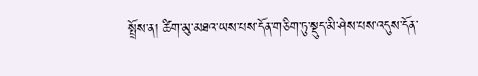སྤྲོས་ན། ཚིག་མུ་མཐའ་ཡས་པས་དོན་གཅིག་ཏུ་སྡུད་མི་ཤེས་པས་འདུས་དོན་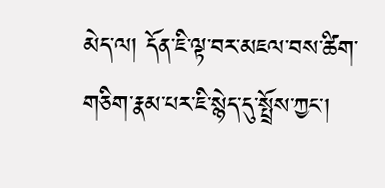མེད་ལ། དོན་ཇི་ལྟ་བར་མཇལ་བས་ཚིག་གཅིག་རྣམ་པར་ཇི་སྙེད་དུ་སྤྲོས་ཀྱང་།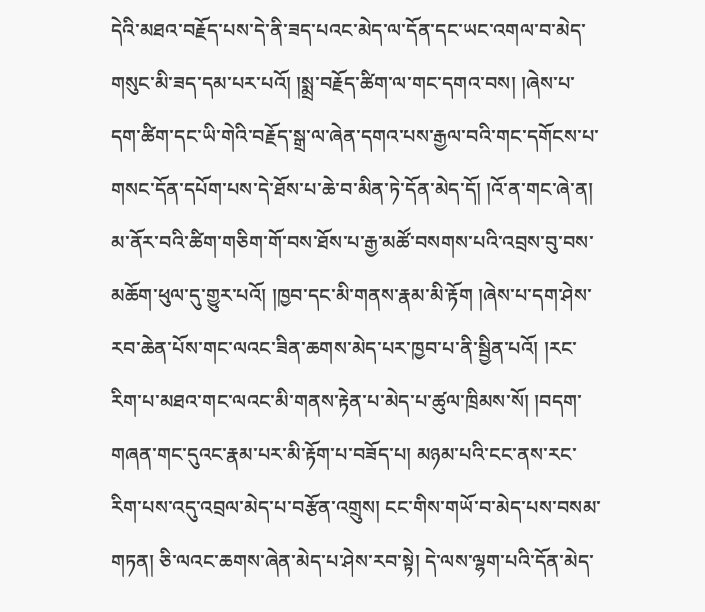དེའི་མཐའ་བརྗོད་པས་དེ་ནི་ཟད་པའང་མེད་ལ་དོན་དང་ཡང་འགལ་བ་མེད་གསུང་མི་ཟད་དམ་པར་པའོ། །སྨྲ་བརྗོད་ཚིག་ལ་གང་དགའ་བས། །ཞེས་པ་དག་ཚིག་དང་ཡི་གེའི་བརྗོད་སྒྲ་ལ་ཞེན་དགའ་པས་རྒྱལ་བའི་གང་དགོངས་པ་གསང་དོན་དཔོག་པས་དེ་ཐོས་པ་ཆེ་བ་མིན་ཏེ་དོན་མེད་དོ། །འོ་ན་གང་ཞེ་ན། མ་ནོར་བའི་ཚིག་གཅིག་གོ་བས་ཐོས་པ་རྒྱ་མཚོ་བསགས་པའི་འབྲས་བུ་བས་མཆོག་ཕུལ་དུ་གྱུར་པའོ། །ཁྱབ་དང་མི་གནས་རྣམ་མི་རྟོག །ཞེས་པ་དག་ཤེས་རབ་ཆེན་པོས་གང་ལའང་ཟིན་ཆགས་མེད་པར་ཁྱབ་པ་ནི་སྦྱིན་པའོ། །རང་རིག་པ་མཐའ་གང་ལའང་མི་གནས་རྟེན་པ་མེད་པ་ཚུལ་ཁྲིམས་སོ། །བདག་གཞན་གང་དུའང་རྣམ་པར་མི་རྟོག་པ་བཟོད་པ། མཉམ་པའི་ངང་ནས་རང་རིག་པས་འདུ་འབྲལ་མེད་པ་བརྩོན་འགྲུས། ངང་གིས་གཡོ་བ་མེད་པས་བསམ་གཏན། ཅི་ལའང་ཆགས་ཞེན་མེད་པ་ཤེས་རབ་སྟེ། དེ་ལས་ལྷག་པའི་དོན་མེད་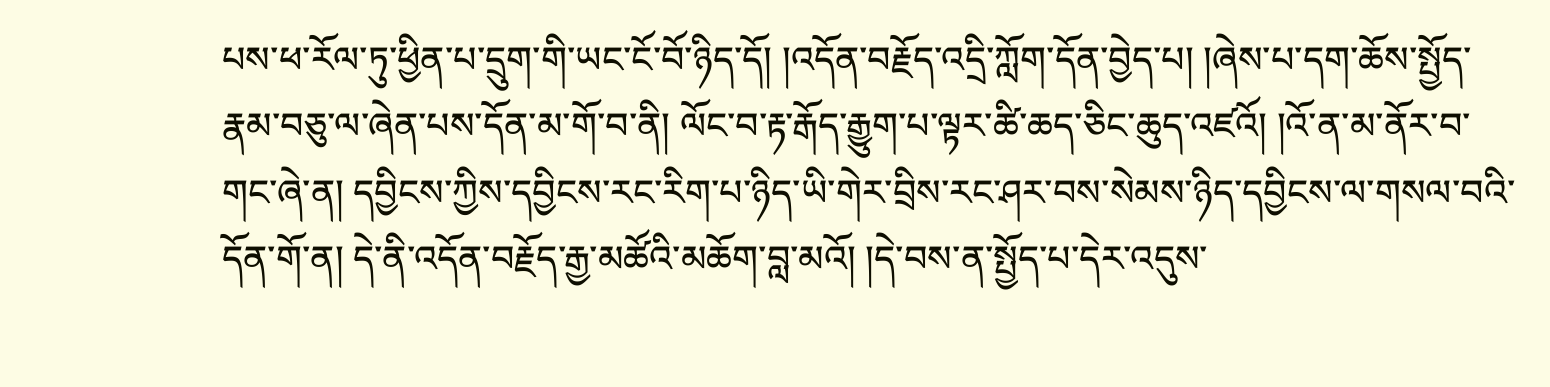པས་ཕ་རོལ་ཏུ་ཕྱིན་པ་དྲུག་གི་ཡང་ངོ་བོ་ཉིད་དོ། །འདོན་བརྗོད་འདྲི་ཀློག་དོན་བྱེད་པ། །ཞེས་པ་དག་ཆོས་སྤྱོད་རྣམ་བཅུ་ལ་ཞེན་པས་དོན་མ་གོ་བ་ནི། ལོང་བ་རྟ་རྒོད་རྒྱུག་པ་ལྟར་ཚི་ཆད་ཅིང་ཆུད་འཛའོ། །འོ་ན་མ་ནོར་བ་གང་ཞེ་ན། དབྱིངས་ཀྱིས་དབྱིངས་རང་རིག་པ་ཉིད་ཡི་གེར་བྲིས་རང་ཤར་བས་སེམས་ཉིད་དབྱིངས་ལ་གསལ་བའི་དོན་གོ་ན། དེ་ནི་འདོན་བརྗོད་རྒྱ་མཚོའི་མཆོག་བླ་མའོ། །དེ་བས་ན་སྤྱོད་པ་དེར་འདུས་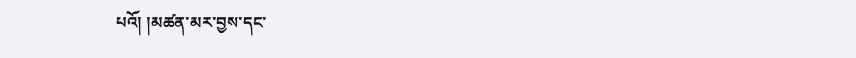པའོ། །མཚན་མར་བྱས་དང་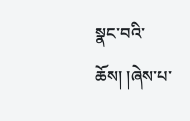སྣང་བའི་ཆོས། །ཞེས་པ་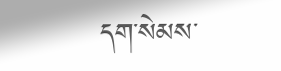དག་སེམས་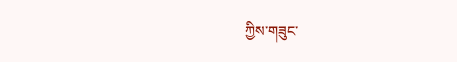ཀྱིས་གཟུང་